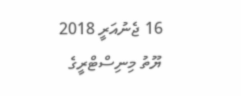16 ޖެނުއަރީ 2018
ޔޫތު މިނިސްޓްރީގެ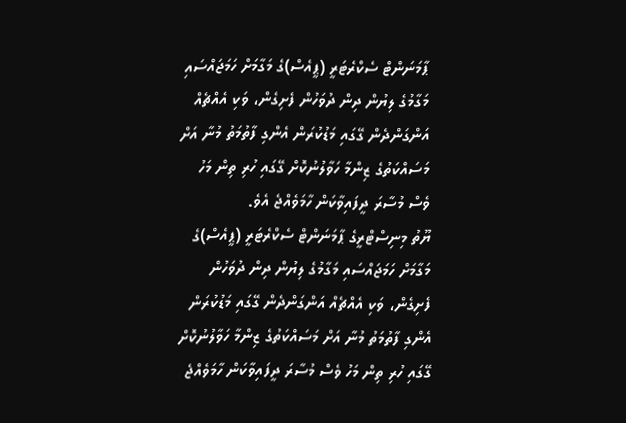ޕާމަނަންޓް ސެކްރެޓަރީ (ޕީއެސް)ގެ މަގާމަށް ހަމަޖައްސައި މަގާމުގެ ލިޔުން ދިން ދުވަހުން ފެށިގެން، ވަކި އެއްޗެއް އަންގަންދެން ގޭގައި މަޑުކުރަން އެންގި ފާތުމަތު މުނާ އަށް މަސައްކަތުގެ ޒިންމާ ހަވާލުނުކޮށް ގޭގައި ހުރި ތިން މަހު ވެސް މުސާރަ ދީފައިވާކަން ހާމަވެއްޖެ އެވެ.
ޔޫތު މިނިސްޓްރީގެ ޕާމަނަންޓް ސެކްރެޓަރީ (ޕީއެސް)ގެ މަގާމަށް ހަމަޖައްސައި މަގާމުގެ ލިޔުން ދިން ދުވަހުން ފެށިގެން، ވަކި އެއްޗެއް އަންގަންދެން ގޭގައި މަޑުކުރަން އެންގި ފާތުމަތު މުނާ އަށް މަސައްކަތުގެ ޒިންމާ ހަވާލުނުކޮށް ގޭގައި ހުރި ތިން މަހު ވެސް މުސާރަ ދީފައިވާކަން ހާމަވެއްޖެ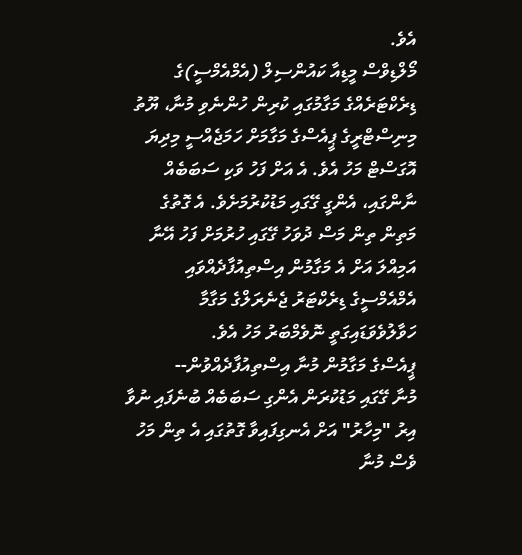އެވެ.
މޯލްޑިވްސް މީޑިއާ ކައުންސިލް (އެމްއެމްސީ)ގެ ޑިރެކްޓަރެއްގެ މަގާމުގައި ކުރިން ހުންނެވި މުނާ، ޔޫތު މިނިސްޓްރީގެ ޕީއެސްގެ މަގާމަށް ހަމަޖެއްސީ މިދިޔަ އޮގަސްޓް މަހު އެވެ. އެ އަށް ފަހު ވަކި ސަބަބެއް ނާންގައި، އެންގީ ގޭގައި މަޑުކުރުމަށެވެ. އެ ގޮތުގެ މަތިން ތިން މަސް ދުވަހު ގޭގައި ހުރުމަށް ފަހު އޭނާ އަމިއްލަ އަށް އެ މަގާމުން އިސްތިއުފާދެއްވައި އެމްއެމްސީގެ ޑިރެކްޓަރު ޖެނެރަލްގެ މަގާމާ ހަވާލުވެވަޑައިގަތީ ނޮވެމްބަރު މަހު އެވެ.
ޕީއެސްގެ މަގާމުން މުނާ އިސްތިއުފާދެއްވުން--
މުނާ ގޭގައި މަޑުކުރަން އެންގި ސަބަބެއް ބުނެފައި ނުވާ އިރު "މިހާރު" އަށް އެނގިފައިވާ ގޮތުގައި އެ ތިން މަހު ވެސް މުނާ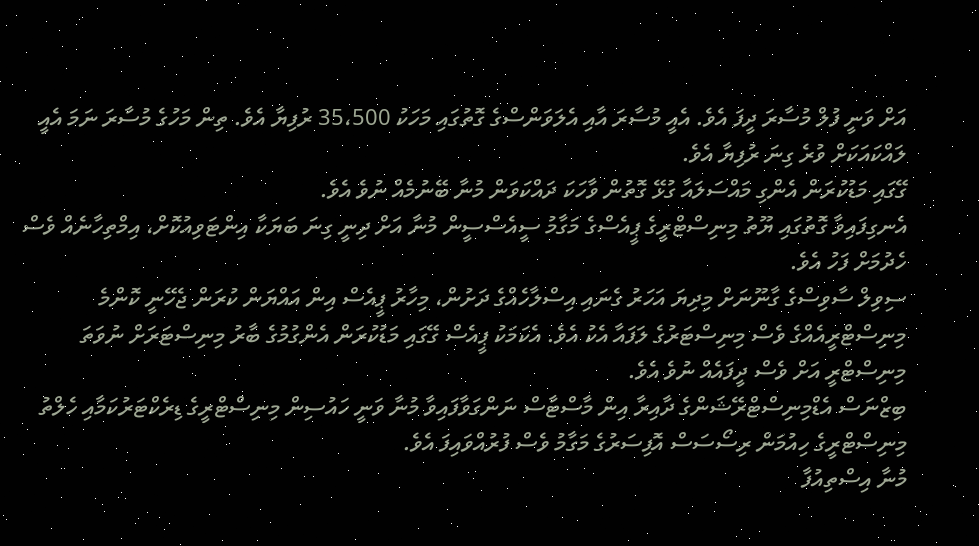އަށް ވަނީ ފުލް މުސާރަ ދީފަ އެވެ. އެއީ މުސާރަ އާއި އެލަވަންސްގެ ގޮތުގައި މަހަކު 35،500 ރުފިޔާ އެވެ. ތިން މަހުގެ މުސާރަ ނަމަ އެއީ ލައްކައަކަށް ވުރެ ގިނަ ރުފިޔާ އެވެ.
ގޭގައި މަޑުކުރަން އެންގި މައްސަލައާ ގުޅޭ ގޮތުން ވާހަކަ ދައްކަވަން މުނާ ބޭނުމެއް ނުވެ އެވެ.
އެނގިފައިވާ ގޮތުގައި ޔޫތު މިނިސްޓްރީގެ ޕީއެސްގެ މަގާމު ސީއެސްސީން މުނާ އަށް ދިނީ ގިނަ ބަޔަކާ އިންޓަވިއުކޮށް، އިމްތިހާނެއް ވެސް ހެދުމަށް ފަހު އެވެ.
ސިވިލް ސާވިސްގެ ގާނޫނަށް މިދިޔަ އަހަރު ގެނައި އިސްލާހެއްގެ ދަށުން، މިހާރު ޕީއެސް އިން އައްޔަން ކުރަން ޖެހޭނީ ކޮންމެ މިނިސްޓްރީއެއްގެ ވެސް މިނިސްޓަރުގެ ލަފައާ އެކު އެވެ. އެކަމަކު ޕީއެސް ގޭގައި މަޑުކުރަން އެންގުމުގެ ބާރު މިނިސްޓަރަށް ނުވަތަ މިނިސްޓްރީ އަށް ވެސް ދީފައެއް ނުވެ އެވެ.
ބިޒްނަސް އެޑްމިނިސްޓްރޭޝަންގެ ދާއިރާ އިން މާސްޓާސް ނަންގަވާފައިވާ މުނާ ވަނީ ހައުސިން މިނިސްޓްރީގެ ޑިރެކްޓަރުކަމާއި ހެލްތު މިނިސްޓްރީގެ ހިއުމަން ރިސޯސަސް އޮފިސަރުގެ މަގާމު ވެސް ފުރުއްވައިފަ އެވެ.
މުނާ އިސްތިއުފާ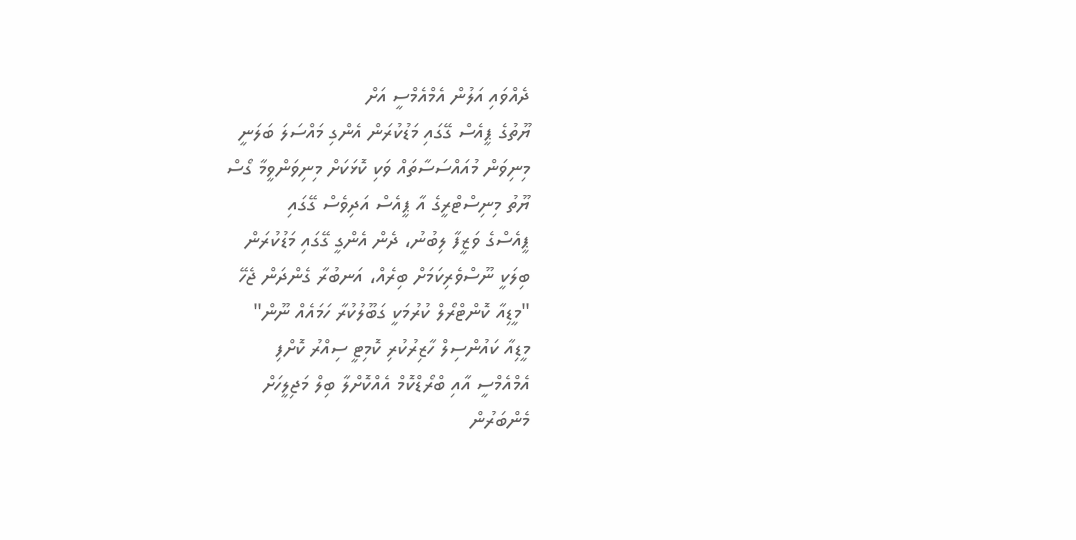ދެއްވައި އަލުން އެމްއެމްސީ އަށް
ޔޫތުގެ ޕީއެސް ގޭގައި މަޑުކުރަން އެންގި މައްސަލަ ބަލަނީ
މިނިވަން މުއައްސަސާތައް ވަކި ކޮޅަކަށް މިނިވަންވީމާ ގޯސް
ޔޫތު މިނިސްޓްރީގެ އާ ޕީއެސް އަދިވެސް ގޭގައި
ޕީއެސްގެ ވަޒީފާ ލިބުނު، ދެން އެންގީ ގޭގައި މަޑުކުރަން
ބިލަކީ ނޫސްވެރިކަމަށް ބިރެއް، އަނބުރާ ގެންދަން ޖެހޭ
"މީޑިއާ ކޮންޓްރޯލް ކުރުމަކީ ގަބޫލުކުރާ ހަމައެއް ނޫން"
މީޑިއާ ކައުންސިލް ހާޒިރުކުރި ކޮމިޓީ ސިއްރު ކޮށްފި
އެމްއެމްސީ އާއި ބްރޯޑްކޮމް އެއްކޮށްލާ ބިލް މަޖިލީހަށް
މެންބަރުން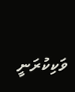ވަކިކުރަނީ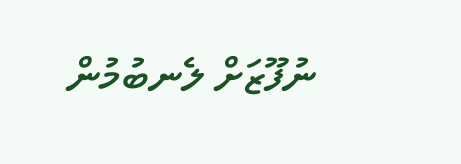ނުފޫޒަށް ލެނބުމުން